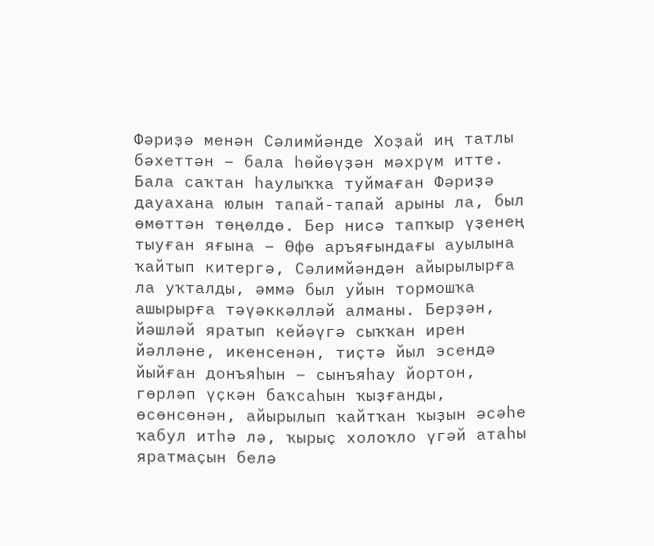Фәриҙә менән Сәлимйәнде Хоҙай иң татлы бәхеттән – бала һөйөүҙән мәхрүм итте. Бала саҡтан һаулыҡҡа туймаған Фәриҙә дауахана юлын тапай-тапай арыны ла, был өмөттән төңөлдө. Бер нисә тапҡыр үҙенең тыуған яғына – Өфө аръяғындағы ауылына ҡайтып китергә, Сәлимйәндән айырылырға ла уҡталды, әммә был уйын тормошҡа ашырырға тәүәккәлләй алманы. Берҙән, йәшләй яратып кейәүгә сыҡҡан ирен йәлләне, икенсенән, тиҫтә йыл эсендә йыйған донъяһын – сынъяһау йортон, гөрләп үҫкән баҡсаһын ҡыҙғанды, өсөнсөнән, айырылып ҡайтҡан ҡыҙын әсәһе ҡабул итһә лә, ҡырыҫ холоҡло үгәй атаһы яратмаҫын белә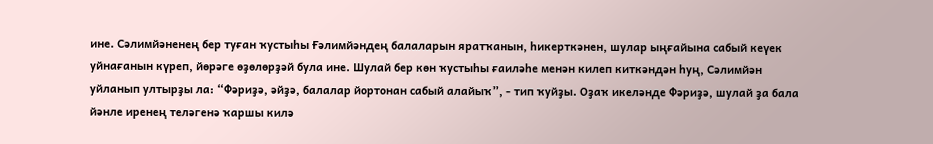ине. Сәлимйәненең бер туған ҡустыһы Ғәлимйәндең балаларын яратҡанын, һикерткәнен, шулар ыңғайына сабый кеүек уйнағанын күреп, йөрәге өҙөлөрҙәй була ине. Шулай бер көн ҡустыһы ғаиләһе менән килеп киткәндән һуң, Сәлимйән уйланып ултырҙы ла: “Фәриҙә, әйҙә, балалар йортонан сабый алайыҡ”, - тип ҡуйҙы. Оҙаҡ икеләнде Фәриҙә, шулай ҙа бала йәнле иренең теләгенә ҡаршы килә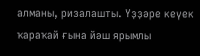алманы, ризалашты. Үҙҙәре кеүек ҡараҡай ғына йәш ярымлы